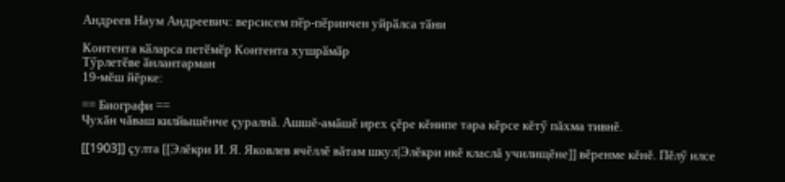Андреев Наум Андреевич: версисем пӗр-пӗринчен уйрӑлса тӑни

Контента кӑларса петӗмӗр Контента хушрӑмӑр
Тӳрлетӗве ӑнлантарман
19-мĕш йĕрке:

== Биографи ==
Чухăн чăваш килйышĕнче çуралнă. Ашшĕ-амăшĕ ирех çĕре кĕнипе тара кĕрсе кĕтӳ пăхма тивнĕ.

[[1903]] çулта [[Элĕкри И. Я. Яковлев ячĕллĕ вăтам шкул|Элĕкри икĕ класлă училищĕне]] вĕренме кĕнĕ. Пĕлӳ илсе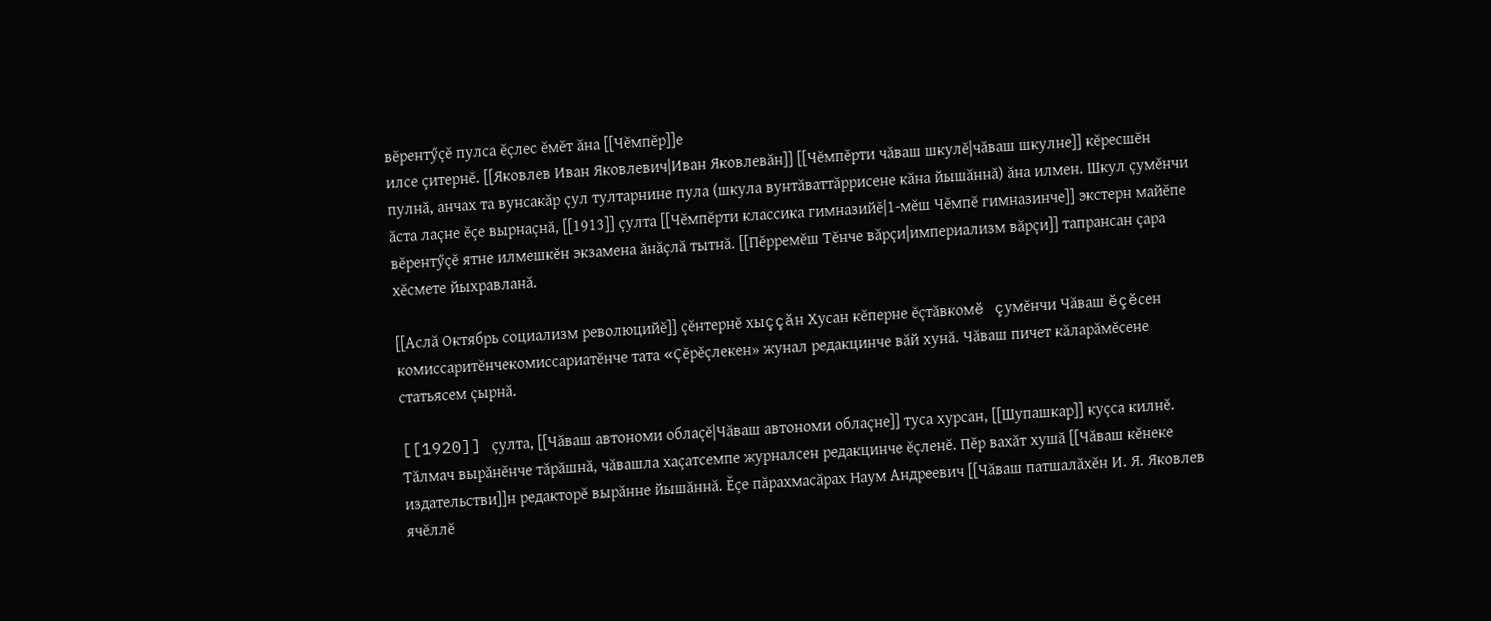вĕрентӳçĕ пулса ĕçлес ĕмĕт ăна [[Чĕмпĕр]]е
илсе çитернĕ. [[Яковлев Иван Яковлевич|Иван Яковлевăн]] [[Чĕмпĕрти чăваш шкулĕ|чăваш шкулне]] кĕресшĕн пулнă, анчах та вунсакăр çул тултарнине пула (шкула вунтăваттăррисене кăна йышăннă) ăна илмен. Шкул çумĕнчи ăста лаçне ĕçе вырнаçнă, [[1913]] çулта [[Чĕмпĕрти классика гимназийĕ|1-мĕш Чĕмпĕ гимназинче]] экстерн майĕпе вĕрентӳçĕ ятне илмешкĕн экзамена ăнăçлă тытнă. [[Пĕрремĕш Тĕнче вăрçи|империализм вăрçи]] тапрансан çара хĕсмете йыхравланă.

[[Аслă Октябрь социализм революцийĕ]] çĕнтернĕ хыççăн Хусан кĕперне ĕçтăвкомĕ çумĕнчи Чăваш ĕçĕсен комиссаритĕнчекомиссариатĕнче тата «Çĕрĕçлекен» жунал редакцинче вăй хунă. Чăваш пичет кăларăмĕсене статьясем çырнă.

[[1920]] çулта, [[Чăваш автономи облаçĕ|Чăваш автономи облаçне]] туса хурсан, [[Шупашкар]] куçса килнĕ. Тăлмач вырăнĕнче тăрăшнă, чăвашла хаçатсемпе журналсен редакцинче ĕçленĕ. Пĕр вахăт хушă [[Чăваш кĕнеке издательстви]]н редакторĕ вырăнне йышăннă. Ĕçе пăрахмасăрах Наум Андреевич [[Чăваш патшалăхĕн И. Я. Яковлев ячĕллĕ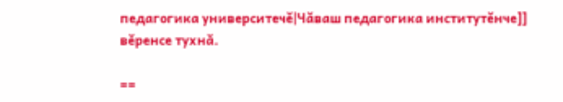педагогика университечĕ|Чăваш педагогика институтĕнче]] вĕренсе тухнă.

==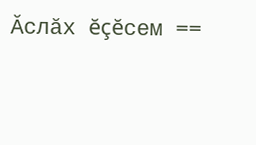Ăслăх ĕçĕсем ==